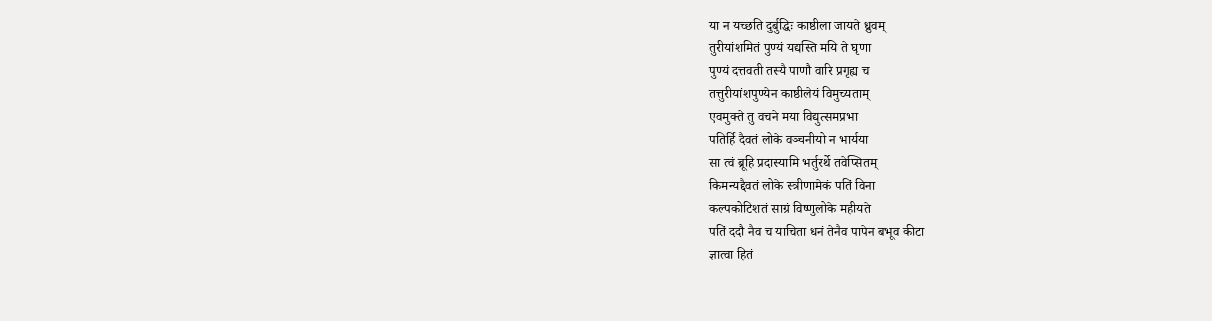या न यच्छति दुर्बुद्धिः काष्ठीला जायते ध्रुवम्
तुरीयांशमितं पुण्यं यद्यस्ति मयि ते घृणा
पुण्यं दत्तवती तस्यै पाणौ वारि प्रगृह्य च
तत्तुरीयांशपुण्येन काष्ठीलेयं विमुच्यताम्
एवमुक्ते तु वचने मया विद्युत्समप्रभा
पतिर्हि दैवतं लोके वञ्चनीयो न भार्यया
सा त्वं ब्रूहि प्रदास्यामि भर्तुरर्थे तवेप्सितम्
किमन्यद्दैवतं लोके स्त्रीणामेकं पतिं विना
कल्पकोटिशतं साग्रं विष्णुलोके महीयते
पतिं ददौ नैव च याचिता धनं तेनैव पापेन बभूव कीटा
ज्ञात्वा हितं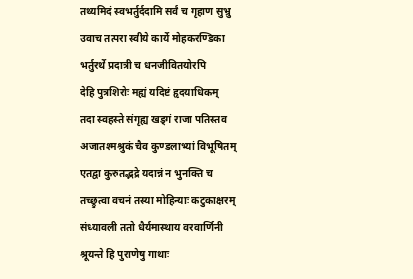तथ्यमिदं स्वभर्तुर्ददामि सर्वं च गृहाण सुभ्रु
उवाच तत्परा स्वीये कार्ये मोहकरण्डिका
भर्तुरर्थे प्रदात्री च धनजीवितयोरपि
देहि पुत्रशिरोः मह्यं यदिष्टं हृदयाधिकम्
तदा स्वहस्ते संगृह्य खड्गं राजा पतिस्तव
अजातश्मश्रुकं चैव कुण्डलाभ्यां विभूषितम्
एतद्वा कुरुतद्भद्रे यदान्नं न भुनक्ति च
तच्छ्रुत्वा वचनं तस्या मोहिन्याः कटुकाक्षरम्
संध्यावली ततो धैर्यमास्थाय वरवार्णिनी
श्रूयन्ते हि पुराणेषु गाथाः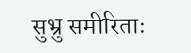सुभ्रु समीरिताः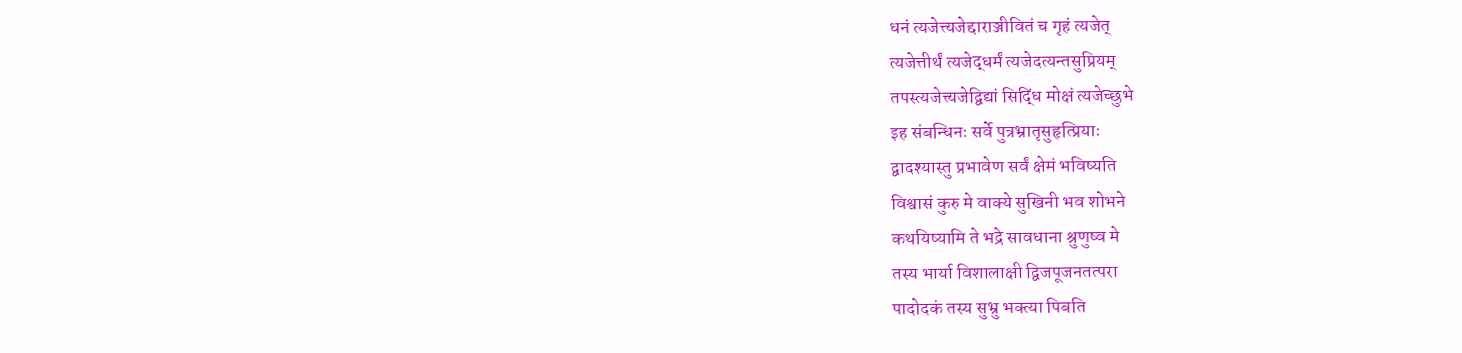धनं त्यजेत्त्यजेद्दाराञ्जीवितं च गृहं त्यजेत्
त्यजेत्तीर्थं त्यजेद्धर्मं त्यजेदत्यन्तसुप्रियम्
तपस्त्यजेत्त्यजेद्विद्यां सिद्धिं मोक्षं त्यजेच्छुभे
इह संबन्धिनः सर्वे पुत्रभ्रातृसुहृत्प्रियाः
द्वादश्यास्तु प्रभावेण सर्वं क्षेमं भविष्यति
विश्वासं कुरु मे वाक्ये सुखिनी भव शोभने
कथयिष्यामि ते भद्रे सावधाना श्रुणुष्व मे
तस्य भार्या विशालाक्षी द्विजपूजनतत्परा
पादोदकं तस्य सुभ्रु भक्त्या पिबति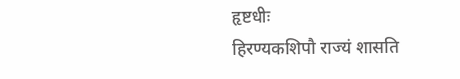हृष्टधीः
हिरण्यकशिपौ राज्यं शासति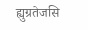ह्युग्रतेजसि